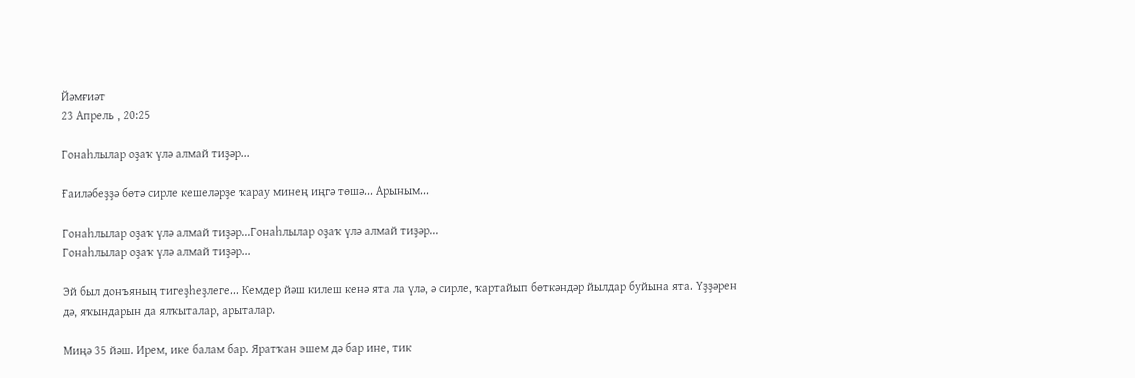Йәмғиәт
23 Апрель , 20:25

Гонаһлылар оҙаҡ үлә алмай тиҙәр...

Ғаиләбеҙҙә бөтә сирле кешеләрҙе ҡарау минең иңгә төшә... Арыным...

Гонаһлылар оҙаҡ үлә алмай тиҙәр...Гонаһлылар оҙаҡ үлә алмай тиҙәр...
Гонаһлылар оҙаҡ үлә алмай тиҙәр...

Эй был донъяның тигеҙһеҙлеге... Кемдер йәш килеш кенә ята ла үлә, ә сирле, ҡартайып бөткәндәр йылдар буйына ята. Үҙҙәрен дә, яҡындарын да ялҡыталар, арыталар.

Миңә 35 йәш. Ирем, ике балам бар. Яратҡан эшем дә бар ине, тик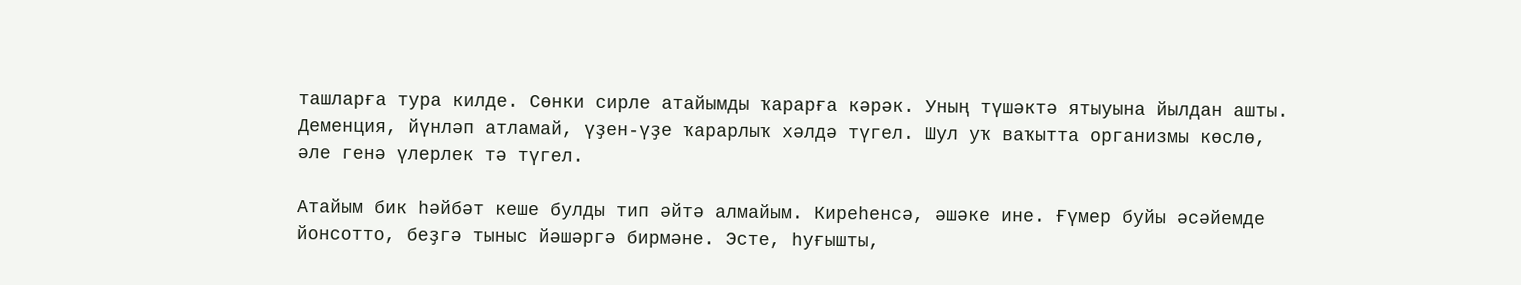ташларға тура килде. Сөнки сирле атайымды ҡарарға кәрәк. Уның түшәктә ятыуына йылдан ашты. Деменция, йүнләп атламай, үҙен-үҙе ҡарарлыҡ хәлдә түгел. Шул уҡ ваҡытта организмы көслө, әле генә үлерлек тә түгел.

Атайым бик һәйбәт кеше булды тип әйтә алмайым. Киреһенсә, әшәке ине. Ғүмер буйы әсәйемде йонсотто, беҙгә тыныс йәшәргә бирмәне. Эсте, һуғышты,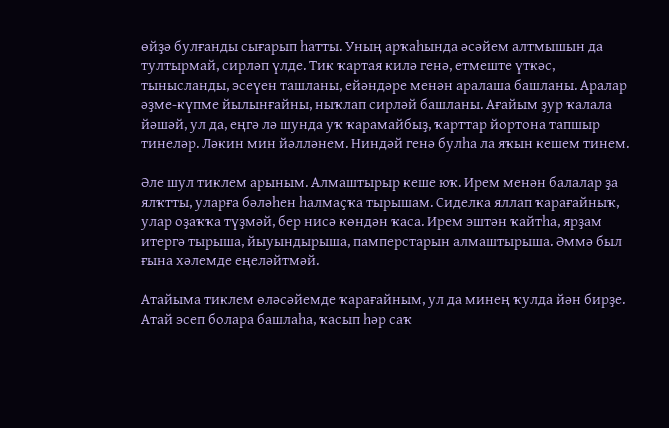өйҙә булғанды сығарып һатты. Уның арҡаһында әсәйем алтмышын да тултырмай, сирләп үлде. Тик ҡартая килә генә, етмеште үткәс, тынысланды, эсеүен ташланы, ейәндәре менән аралаша башланы. Аралар әҙме-күпме йылынғайны, ныҡлап сирләй башланы. Ағайым ҙур ҡалала йәшәй, ул да, еңгә лә шунда уҡ ҡарамайбыҙ, ҡарттар йортона тапшыр тинеләр. Ләкин мин йәлләнем. Ниндәй генә булһа ла яҡын кешем тинем.

Әле шул тиклем арыным. Алмаштырыр кеше юҡ. Ирем менән балалар ҙа ялҡтты, уларға бәләһен һалмаҫҡа тырышам. Сиделка яллап ҡарағайныҡ, улар оҙаҡҡа түҙмәй, бер нисә көндән ҡаса. Ирем эштән ҡайтһа, ярҙам итергә тырыша, йыуындырыша, памперстарын алмаштырыша. Әммә был ғына хәлемде еңеләйтмәй.

Атайыма тиклем өләсәйемде ҡарағайным, ул да минең ҡулда йән бирҙе. Атай эсеп болара башлаһа, ҡасып һәр саҡ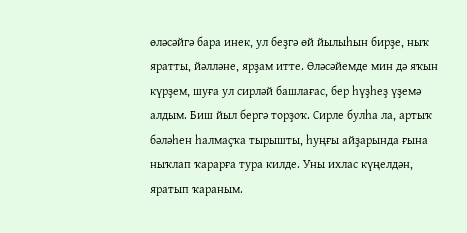өләсәйгә бара инек, ул беҙгә өй йылыһын бирҙе, ныҡ яратты, йәлләне, ярҙам итте. Өләсәйемде мин дә яҡын күрҙем, шуға ул сирләй башлағас, бер һүҙһеҙ үҙемә алдым. Биш йыл бергә торҙоҡ. Сирле булһа ла, артыҡ бәләһен һалмаҫҡа тырышты, һуңғы айҙарында ғына ныҡлап ҡарарға тура килде. Уны ихлас күңелдән, яратып ҡараным.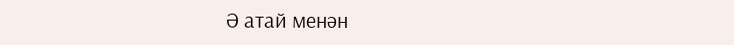Ә атай менән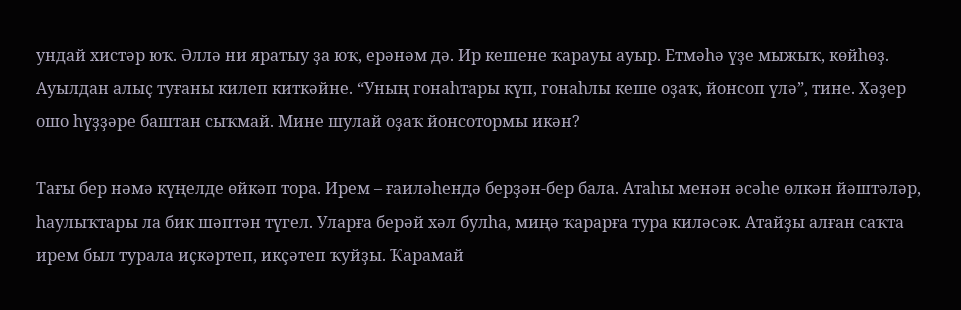ундай хистәр юҡ. Әллә ни яратыу ҙа юҡ, ерәнәм дә. Ир кешене ҡарауы ауыр. Етмәһә үҙе мыжыҡ, көйһөҙ. Ауылдан алыҫ туғаны килеп киткәйне. “Уның гонаһтары күп, гонаһлы кеше оҙаҡ, йонсоп үлә”, тине. Хәҙер ошо һүҙҙәре баштан сыҡмай. Мине шулай оҙаҡ йонсотормы икән?

Тағы бер нәмә күңелде өйкәп тора. Ирем – ғаиләһендә берҙән-бер бала. Атаһы менән әсәһе өлкән йәштәләр, һаулыҡтары ла бик шәптән түгел. Уларға берәй хәл булһа, миңә ҡарарға тура киләсәк. Атайҙы алған саҡта ирем был турала иҫкәртеп, икҫәтеп ҡуйҙы. Ҡарамай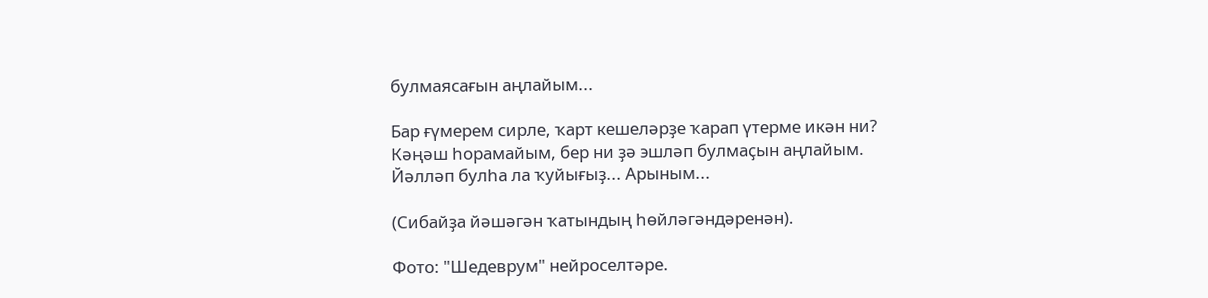булмаясағын аңлайым...

Бар ғүмерем сирле, ҡарт кешеләрҙе ҡарап үтерме икән ни? Кәңәш һорамайым, бер ни ҙә эшләп булмаҫын аңлайым. Йәлләп булһа ла ҡуйығыҙ... Арыным...

(Сибайҙа йәшәгән ҡатындың һөйләгәндәренән).

Фото: "Шедеврум" нейроселтәре.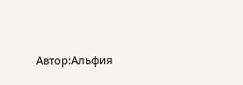Автор:Альфия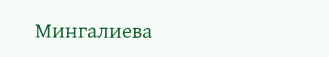Мингалиева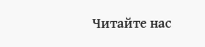Читайте нас